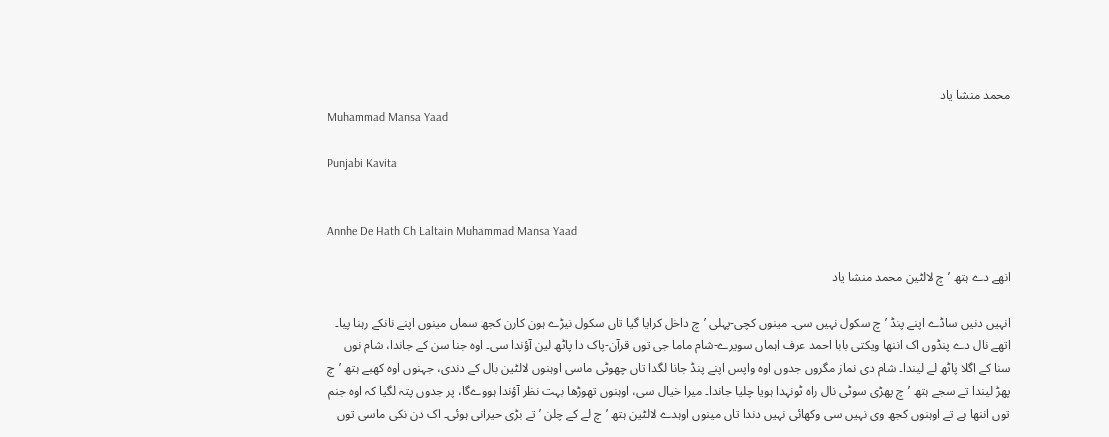محمد منشا یاد
Muhammad Mansa Yaad

Punjabi Kavita


Annhe De Hath Ch Laltain Muhammad Mansa Yaad

انھے دے ہتھ ’چ لالٹین محمد منشا یاد

انہیں دنیں ساڈے اپنے پنڈ ’چ سکول نہیں سی۔ مینوں کچی-پہلی ’چ داخل کرایا گیا تاں سکول نیڑے ہون کارن کجھ سماں مینوں اپنے نانکے رہنا پیا۔ اتھے نال دے پنڈوں اک اننھا ویکتی بابا احمد عرف اہماں سویرے-شام ماما جی توں قرآن-پاک دا پاٹھ لین آؤندا سی۔ اوہ جنا سن کے جاندا، شام نوں سنا کے اگلا پاٹھ لے لیندا۔ شام دی نماز مگروں جدوں اوہ واپس اپنے پنڈ جانا لگدا تاں چھوٹی ماسی اوہنوں لالٹین بال کے دندی، جہنوں اوہ کھبے ہتھ ’چ پھڑ لیندا تے سجے ہتھ ’چ پھڑی سوٹی نال راہ ٹونہدا ہویا چلیا جاندا۔ میرا خیال سی، اوہنوں تھوڑھا بہت نظر آؤندا ہووےگا، پر جدوں پتہ لگیا کہ اوہ جنم توں اننھا ہے تے اوہنوں کجھ وی نہیں سی وکھائی نہیں دندا تاں مینوں اوہدے لالٹین ہتھ ’چ لے کے چلن ’تے بڑی حیرانی ہوئی۔ اک دن نکی ماسی توں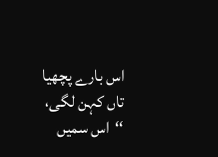اس بارے پچھیا تاں کہن لگی، ‘‘اس سمیں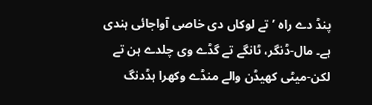پنڈ دے راہ ’تے لوکاں دی خاصی آواجائی ہندی ہے۔ مال-ڈنگر، ٹانگے تے گڈے وی چلدے ہن تے لکن-میٹی کھیڈن والے منڈے وکھرا ہڈدنگ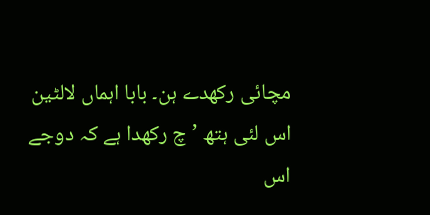مچائی رکھدے ہن۔ بابا اہماں لالٹین اس لئی ہتھ ’چ رکھدا ہے کہ دوجے اس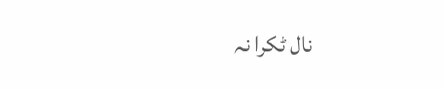نال ٹکرا نہ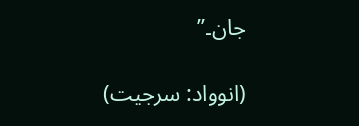جان۔’’

(انوواد: سرجیت)